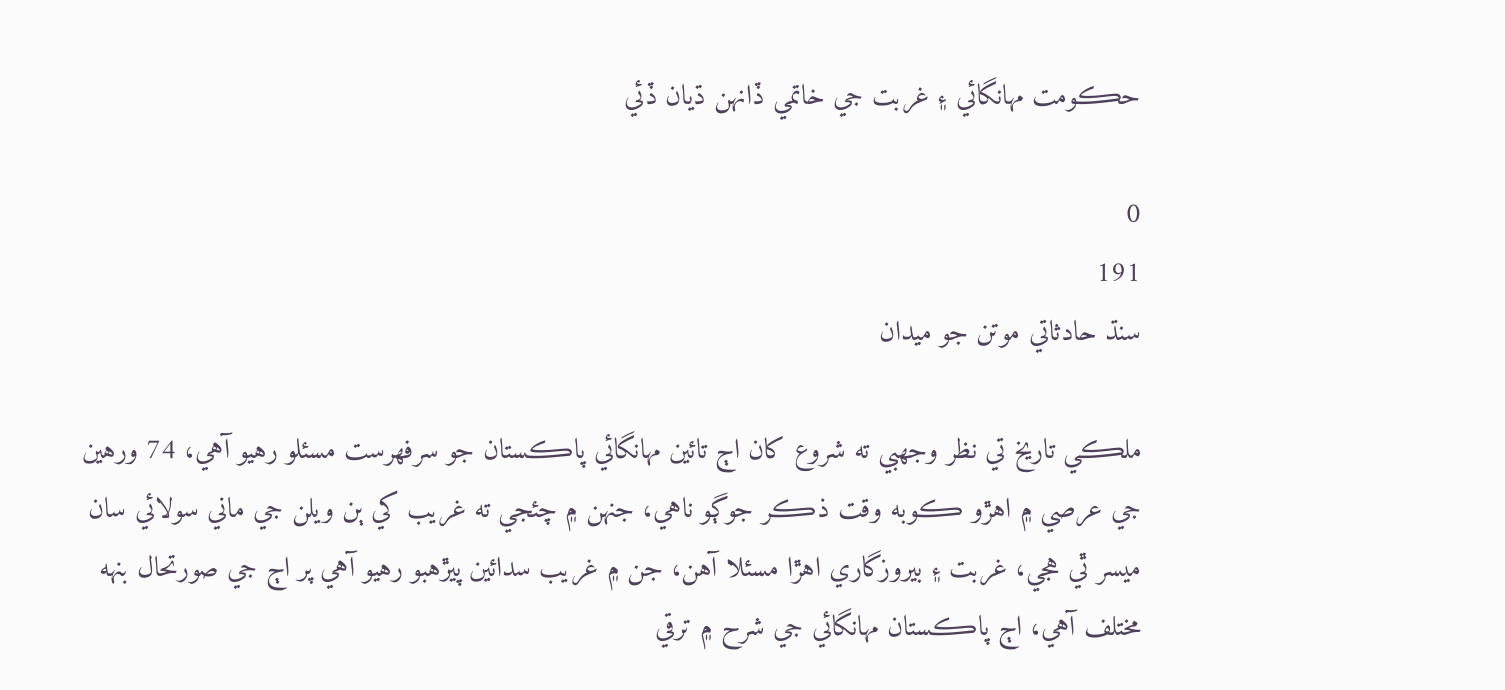حڪومت مهانگائي ۽ غربت جي خاتمي ڏانهن ڌيان ڏئي

0
191
سنڌ حادثاتي موتن جو ميدان

ملڪي تاريخ تي نظر وجهبي ته شروع کان اڄ تائين مهانگائي پاڪستان جو سرفهرست مسئلو رهيو آهي، 74 ورهين جي عرصي ۾ اهڙو ڪوبه وقت ذڪر جوڳو ناهي، جنهن ۾ چئجي ته غريب کي ٻن ويلن جي ماني سولائي سان ميسر ٿي هجي، غربت ۽ بيروزگاري اهڙا مسئلا آهن، جن ۾ غريب سدائين پيڙهبو رهيو آهي پر اڄ جي صورتحال بنهه مختلف آهي، اڄ پاڪستان مهانگائي جي شرح ۾ ترقي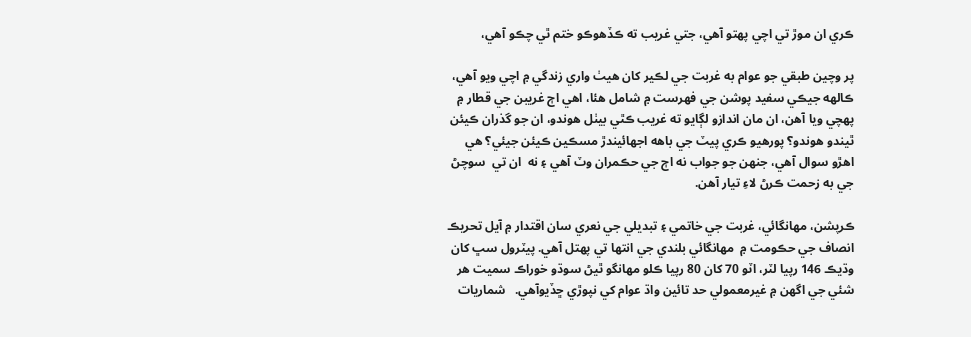ڪري ان موڙ تي اچي پهتو آهي، جتي غريب ته ڪڏهوڪو ختم ٿي چڪو آهي،

پر وچين طبقي جو عوام به غربت جي لڪير کان هيٺ واري زندگي ۾ اچي ويو آهي، ڪالهه جيڪي سفيد پوشن جي فهرست ۾ شامل هئا، اهي اڄ غريبن جي قطار ۾ پهچي ويا آهن، ان مان اندازو لڳايو ته غريب ڪٿي بيٺل هوندو، ان جو گذران ڪيئن ٿيندو هوندو؟ پورهيو ڪري پيٽ جي باهه اجهائيندڙ مسڪين ڪيئن جيئي؟ هي اهڙو سوال آهي، جنهن جو جواب نه اڄ جي حڪمران وٽ آهي ۽ نه  ان تي  سوچڻ جي به زحمت ڪرڻ لاءِ تيار آهن.

ڪرپشن، مهانگائي، غربت جي خاتمي ۽ تبديلي جي نعري سان اقتدار ۾ آيل تحريڪ انصاف جي حڪومت ۾  مهانگائي بلندي جي انتها تي پهتل آهي. پيٽرول سڀ کان وڌيڪ 146 رپيا لٽر، اٽو 70 کان 80 رپيا ڪلو مهانگو ٿيڻ سوڌو خوراڪ سميت هر شئي جي اگهن ۾ غيرمعمولي حد تائين واڌ عوام کي نپوڙي ڇڏيوآهي.   شماريات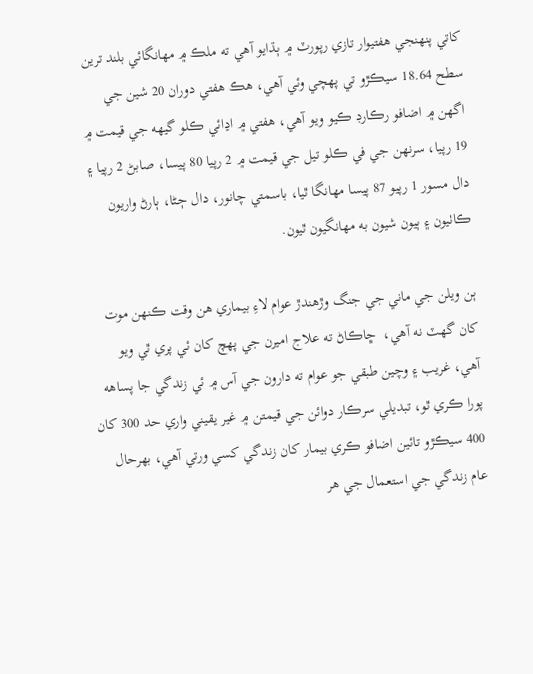کاتي پنهنجي هفتيوار تازي رپورٽ ۾ ٻڌايو آهي ته ملڪ ۾ مهانگائي بلند ترين سطح 18.64 سيڪڙو تي پهچي وئي آهي، هڪ هفتي دوران 20 شين جي اگهن ۾ اضافو رڪارڊ ڪيو ويو آهي، هفتي ۾ اڍائي ڪلو گيهه جي قيمت ۾ 19 رپيا، سرنهن جي في ڪلو تيل جي قيمت ۾ 2 رپيا 80 پيسا، صابڻ 2 رپيا ۽ دال مسور 1 رپيو 87 پيسا مهانگا ٿيا، باسمتي چانور، دال ڄڻا، ٻارڻ واريون ڪاٺيون ۽ ٻيون شيون به مهانگيون ٿيون.

ٻن ويلن جي ماني جي جنگ وڙهندڙ عوام لاءِ بيماري هن وقت ڪنهن موت کان گهٽ نه آهي،  ڇاڪاڻ ته علاج اميرن جي پهچ کان ئي پري ٿي ويو آهي، غريب ۽ وچين طبقي جو عوام ته دارون جي آس ۾ ئي زندگي جا پساهه پورا ڪري ٿو، تبديلي سرڪار دوائن جي قيمتن ۾ غير يقيني واري حد 300 کان 400 سيڪڙو تائين اضافو ڪري بيمار کان زندگي کسي ورتي آهي، بهرحال عام زندگي جي استعمال جي هر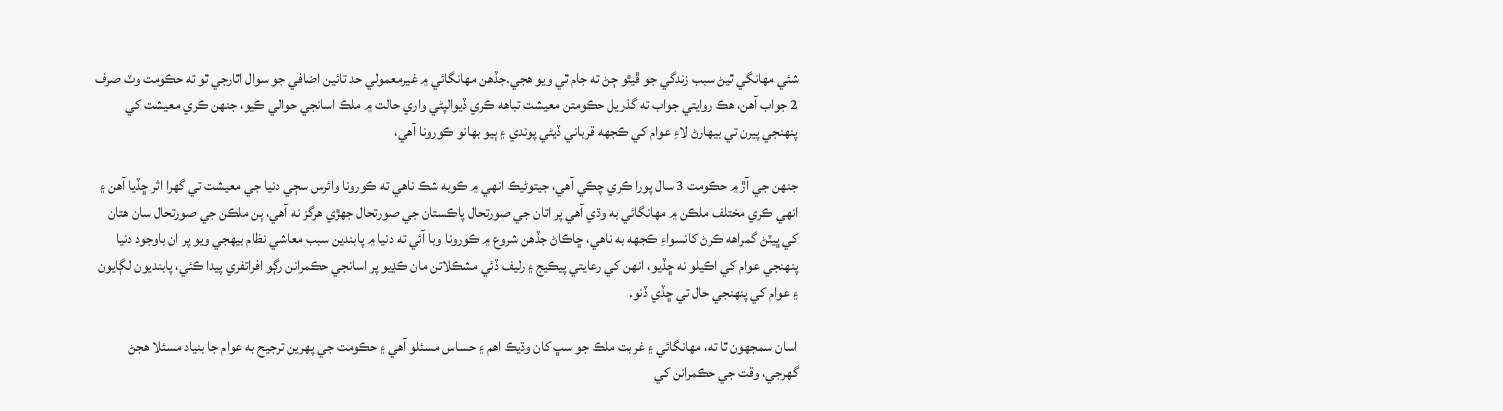شئي مهانگي ٿيڻ سبب زندگي جو ڦيٿو ڄڻ ته جام ٿي ويو هجي.جڏهن مهانگائي ۾ غيرمعمولي حد تائين اضافي جو سوال اٿارجي ٿو ته حڪومت وٽ صرف 2 جواب آهن، هڪ روايتي جواب ته گذريل حڪومتن معيشت تباهه ڪري ڏيوالپڻي واري حالت ۾ ملڪ اسانجي حوالي ڪيو، جنهن ڪري معيشت کي پنهنجي پيرن تي بيهارڻ لاءِ عوام کي ڪجهه قرباني ڏيڻي پوندي ۽ ٻيو بهانو ڪورونا آهي،

جنهن جي آڙ ۾ حڪومت 3 سال پورا ڪري چڪي آهي، جيتوڻيڪ انهي ۾ ڪوبه شڪ ناهي ته ڪورونا وائرس سڄي دنيا جي معيشت تي گهرا اثر ڇڏيا آهن ۽ انهي ڪري مختلف ملڪن ۾ مهانگائي به وڌي آهي پر اتان جي صورتحال پاڪستان جي صورتحال جهڙي هرگز نه آهي، ٻن ملڪن جي صورتحال سان هتان کي ڀيٽڻ گمراهه ڪرڻ کانسواءِ ڪجهه به ناهي، ڇاڪاڻ جڏهن شروع ۾ ڪورونا وبا آئي ته دنيا ۾ پابندين سبب معاشي نظام بيهجي ويو پر ان باوجود دنيا پنهنجي عوام کي اڪيلو نه ڇڏيو، انهن کي رعايتي پيڪيج ۽ رليف ڏئي مشڪلاتن مان ڪڍيو پر اسانجي حڪمرانن رڳو افراتفري پيدا ڪئي، پابنديون لڳايون ۽ عوام کي پنهنجي حال تي ڇڏي ڏنو.

اسان سمجهون ٿا ته، مهانگائي ۽ غربت ملڪ جو سڀ کان وڌيڪ اهم ۽ حساس مسئلو آهي ۽ حڪومت جي پهرين ترجيح به عوام جا بنياد مسئلا هجڻ گهرجي، وقت جي حڪمرانن کي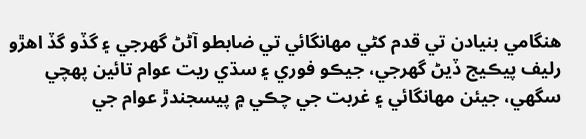هنگامي بنيادن تي قدم کڻي مهانگائي تي ضابطو آڻڻ گهرجي ۽ گڏو گڏ اهڙو رليف پيڪيج ڏيڻ گهرجي، جيڪو فوري ۽ سڌي ريت عوام تائين پهچي سگهي، جيئن مهانگائي ۽ غربت جي چڪي ۾ پيسجندڙ عوام جي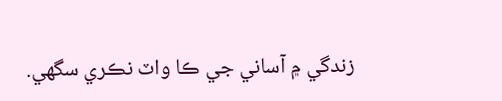زندگي ۾ آساني جي ڪا واٽ نڪري سگهي.